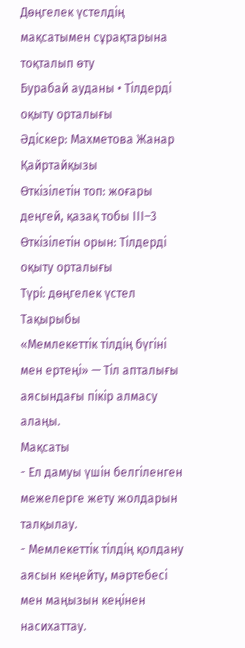Дөңгелек үстелдің мақсатымен сұрақтарына тоқталып өту
Бурабай ауданы • Тілдерді оқыту орталығы
Әдіскер: Махметова Жанар Қайртайқызы
Өткізілетін топ: жоғары деңгей, қазақ тобы ІІІ–3
Өткізілетін орын: Тілдерді оқыту орталығы
Түрі: дөңгелек үстел
Тақырыбы
«Мемлекеттік тілдің бүгіні мен ертеңі» — Тіл апталығы аясындағы пікір алмасу алаңы.
Мақсаты
- Ел дамуы үшін белгіленген межелерге жету жолдарын талқылау.
- Мемлекеттік тілдің қолдану аясын кеңейту, мәртебесі мен маңызын кеңінен насихаттау.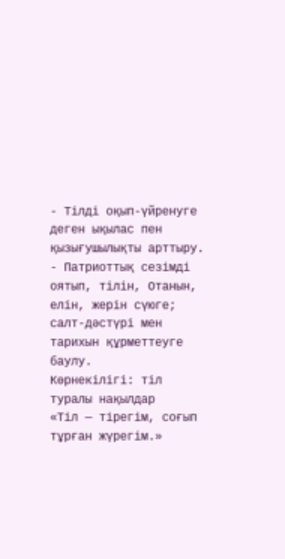- Тілді оқып-үйренуге деген ықылас пен қызығушылықты арттыру.
- Патриоттық сезімді оятып, тілін, Отанын, елін, жерін сүюге; салт-дәстүрі мен тарихын құрметтеуге баулу.
Көрнекілігі: тіл туралы нақылдар
«Тіл — тірегім, соғып тұрған жүрегім.»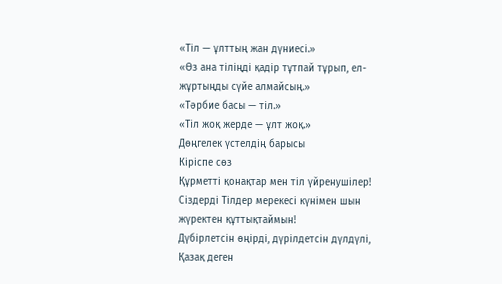«Тіл — ұлттың жан дүниесі.»
«Өз ана тіліңді қадір тұтпай тұрып, ел-жұртыңды сүйе алмайсың.»
«Тәрбие басы — тіл.»
«Тіл жоқ жерде — ұлт жоқ.»
Дөңгелек үстелдің барысы
Кіріспе сөз
Құрметті қонақтар мен тіл үйренушілер! Сіздерді Тілдер мерекесі күнімен шын жүректен құттықтаймын!
Дүбірлетсін өңірді, дүрілдетсін дүлдүлі,
Қазақ деген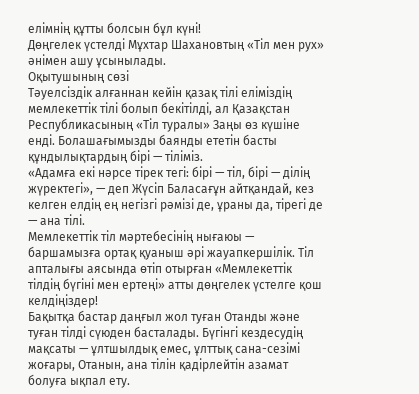елімнің құтты болсын бұл күні!
Дөңгелек үстелді Мұхтар Шахановтың «Тіл мен рух» әнімен ашу ұсынылады.
Оқытушының сөзі
Тәуелсіздік алғаннан кейін қазақ тілі еліміздің мемлекеттік тілі болып бекітілді, ал Қазақстан Республикасының «Тіл туралы» Заңы өз күшіне енді. Болашағымызды баянды ететін басты құндылықтардың бірі — тіліміз.
«Адамға екі нәрсе тірек тегі: бірі — тіл, бірі — ділің жүректегі», — деп Жүсіп Баласағұн айтқандай, кез келген елдің ең негізгі рәмізі де, ұраны да, тірегі де — ана тілі.
Мемлекеттік тіл мәртебесінің нығаюы — баршамызға ортақ қуаныш әрі жауапкершілік. Тіл апталығы аясында өтіп отырған «Мемлекеттік тілдің бүгіні мен ертеңі» атты дөңгелек үстелге қош келдіңіздер!
Бақытқа бастар даңғыл жол туған Отанды және туған тілді сүюден басталады. Бүгінгі кездесудің мақсаты — ұлтшылдық емес, ұлттық сана-сезімі жоғары, Отанын, ана тілін қадірлейтін азамат болуға ықпал ету.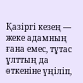Қазіргі кезең — жеке адамның ғана емес, тұтас ұлттың да өткеніне үңіліп,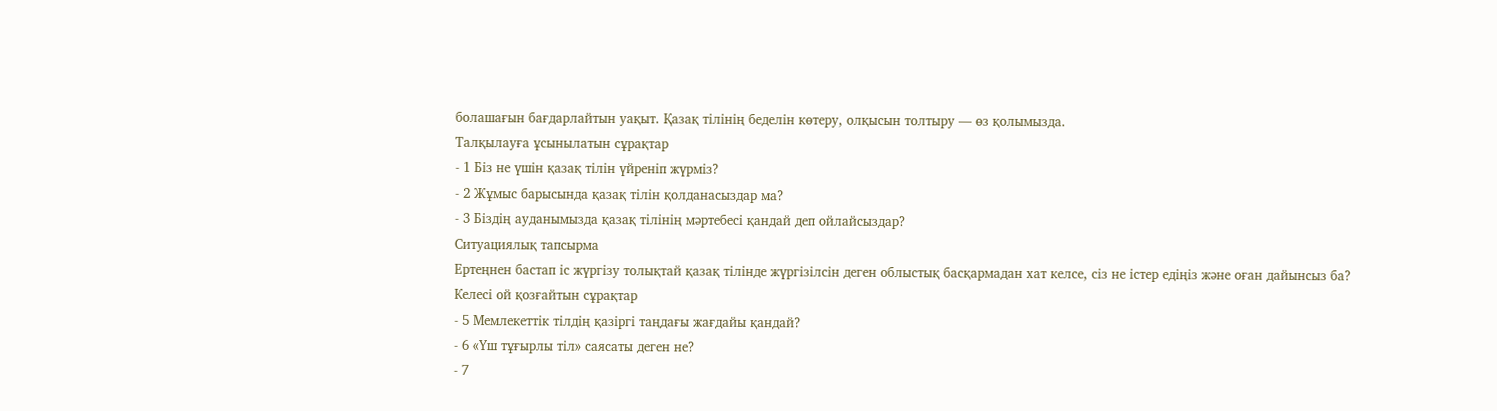болашағын бағдарлайтын уақыт. Қазақ тілінің беделін көтеру, олқысын толтыру — өз қолымызда.
Талқылауға ұсынылатын сұрақтар
- 1 Біз не үшін қазақ тілін үйреніп жүрміз?
- 2 Жұмыс барысында қазақ тілін қолданасыздар ма?
- 3 Біздің ауданымызда қазақ тілінің мәртебесі қандай деп ойлайсыздар?
Ситуациялық тапсырма
Ертеңнен бастап іс жүргізу толықтай қазақ тілінде жүргізілсін деген облыстық басқармадан хат келсе, сіз не істер едіңіз және оған дайынсыз ба?
Келесі ой қозғайтын сұрақтар
- 5 Мемлекеттік тілдің қазіргі таңдағы жағдайы қандай?
- 6 «Үш тұғырлы тіл» саясаты деген не?
- 7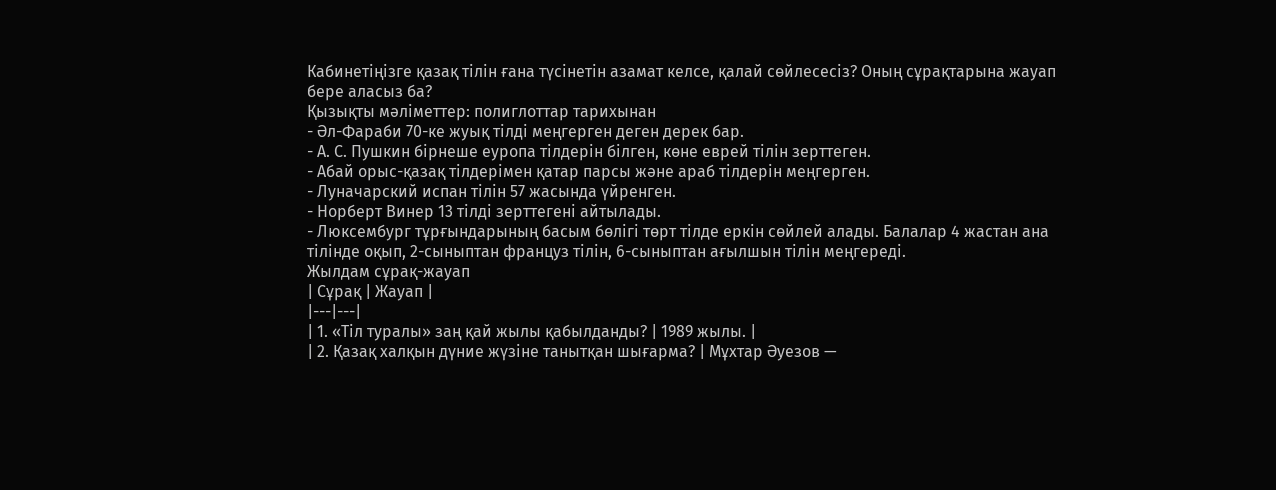Кабинетіңізге қазақ тілін ғана түсінетін азамат келсе, қалай сөйлесесіз? Оның сұрақтарына жауап бере аласыз ба?
Қызықты мәліметтер: полиглоттар тарихынан
- Әл-Фараби 70-ке жуық тілді меңгерген деген дерек бар.
- А. С. Пушкин бірнеше еуропа тілдерін білген, көне еврей тілін зерттеген.
- Абай орыс-қазақ тілдерімен қатар парсы және араб тілдерін меңгерген.
- Луначарский испан тілін 57 жасында үйренген.
- Норберт Винер 13 тілді зерттегені айтылады.
- Люксембург тұрғындарының басым бөлігі төрт тілде еркін сөйлей алады. Балалар 4 жастан ана тілінде оқып, 2-сыныптан француз тілін, 6-сыныптан ағылшын тілін меңгереді.
Жылдам сұрақ-жауап
| Сұрақ | Жауап |
|---|---|
| 1. «Тіл туралы» заң қай жылы қабылданды? | 1989 жылы. |
| 2. Қазақ халқын дүние жүзіне танытқан шығарма? | Мұхтар Әуезов —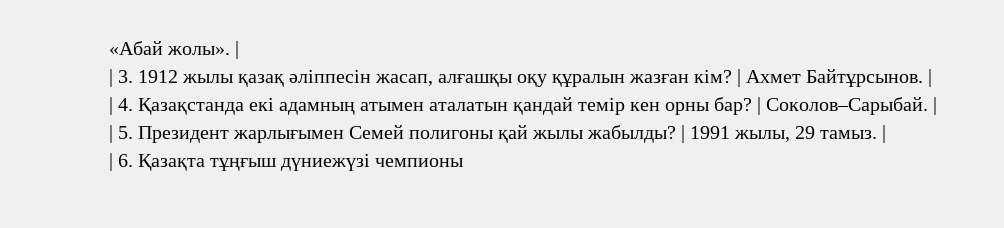«Абай жолы». |
| 3. 1912 жылы қазақ әліппесін жасап, алғашқы оқу құралын жазған кім? | Ахмет Байтұрсынов. |
| 4. Қазақстанда екі адамның атымен аталатын қандай темір кен орны бар? | Соколов–Сарыбай. |
| 5. Президент жарлығымен Семей полигоны қай жылы жабылды? | 1991 жылы, 29 тамыз. |
| 6. Қазақта тұңғыш дүниежүзі чемпионы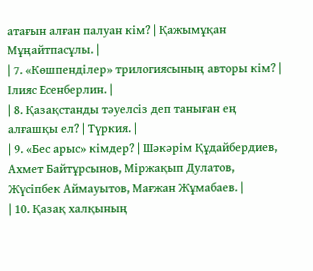атағын алған палуан кім? | Қажымұқан Мұңайтпасұлы. |
| 7. «Көшпенділер» трилогиясының авторы кім? | Ілияс Есенберлин. |
| 8. Қазақстанды тәуелсіз деп таныған ең алғашқы ел? | Түркия. |
| 9. «Бес арыс» кімдер? | Шәкәрім Құдайбердиев, Ахмет Байтұрсынов, Міржақып Дулатов, Жүсіпбек Аймауытов, Мағжан Жұмабаев. |
| 10. Қазақ халқының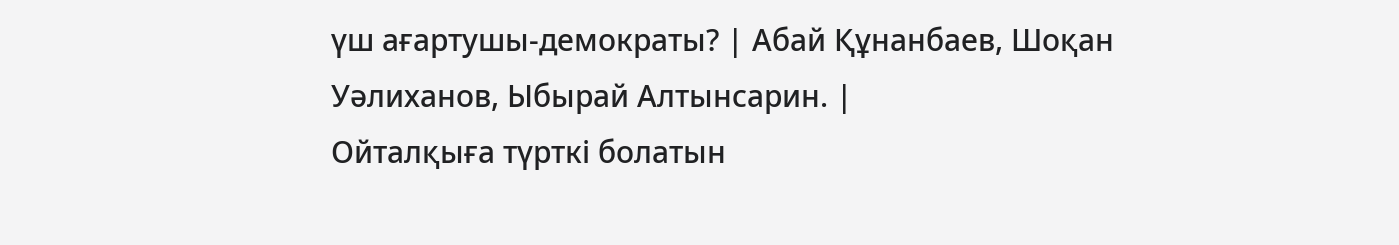үш ағартушы-демократы? | Абай Құнанбаев, Шоқан Уәлиханов, Ыбырай Алтынсарин. |
Ойталқыға түрткі болатын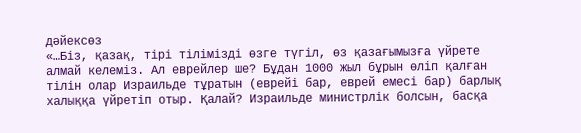дәйексөз
«…Біз, қазақ, тірі тілімізді өзге түгіл, өз қазағымызға үйрете алмай келеміз. Ал еврейлер ше? Бұдан 1000 жыл бұрын өліп қалған тілін олар Израильде тұратын (еврейі бар, еврей емесі бар) барлық халыққа үйретіп отыр. Қалай? Израильде министрлік болсын, басқа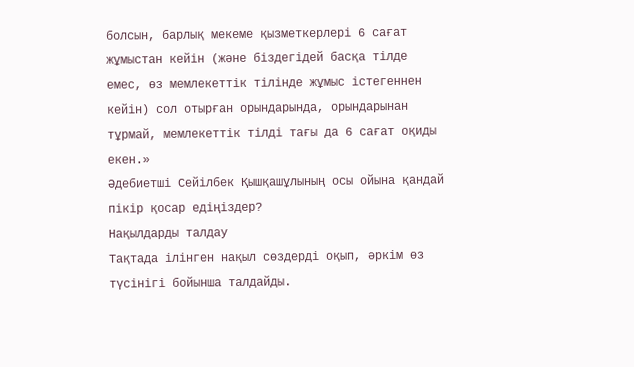болсын, барлық мекеме қызметкерлері 6 сағат жұмыстан кейін (және біздегідей басқа тілде емес, өз мемлекеттік тілінде жұмыс істегеннен кейін) сол отырған орындарында, орындарынан тұрмай, мемлекеттік тілді тағы да 6 сағат оқиды екен.»
Әдебиетші Сейілбек Қышқашұлының осы ойына қандай пікір қосар едіңіздер?
Нақылдарды талдау
Тақтада ілінген нақыл сөздерді оқып, әркім өз түсінігі бойынша талдайды.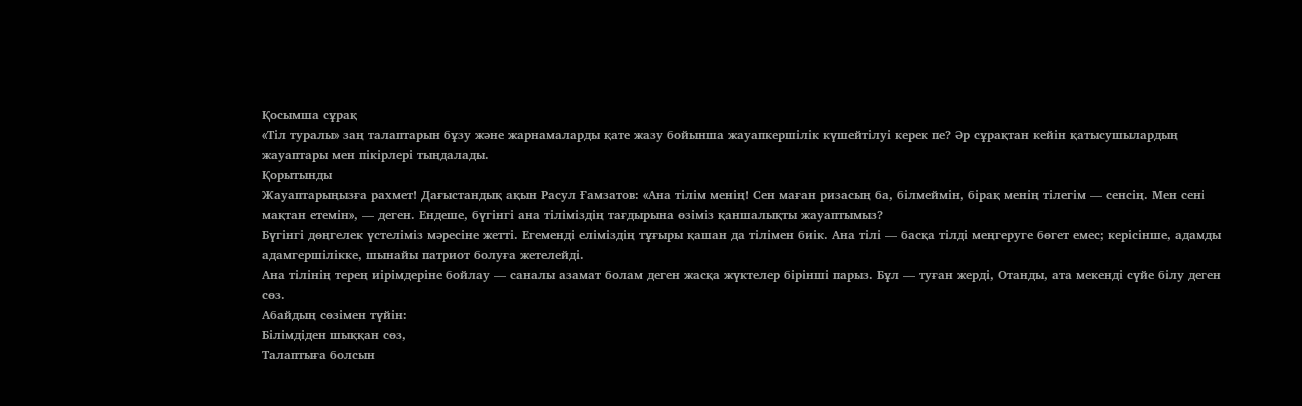Қосымша сұрақ
«Тіл туралы» заң талаптарын бұзу және жарнамаларды қате жазу бойынша жауапкершілік күшейтілуі керек пе? Әр сұрақтан кейін қатысушылардың жауаптары мен пікірлері тыңдалады.
Қорытынды
Жауаптарыңызға рахмет! Дағыстандық ақын Расул Ғамзатов: «Ана тілім менің! Сен маған ризасың ба, білмеймін, бірақ менің тілегім — сенсің. Мен сені мақтан етемін», — деген. Ендеше, бүгінгі ана тіліміздің тағдырына өзіміз қаншалықты жауаптымыз?
Бүгінгі дөңгелек үстеліміз мәресіне жетті. Егеменді еліміздің тұғыры қашан да тілімен биік. Ана тілі — басқа тілді меңгеруге бөгет емес; керісінше, адамды адамгершілікке, шынайы патриот болуға жетелейді.
Ана тілінің терең иірімдеріне бойлау — саналы азамат болам деген жасқа жүктелер бірінші парыз. Бұл — туған жерді, Отанды, ата мекенді сүйе білу деген сөз.
Абайдың сөзімен түйін:
Білімдіден шыққан сөз,
Талаптыға болсын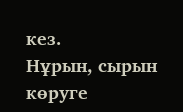кез.
Нұрын, сырын көруге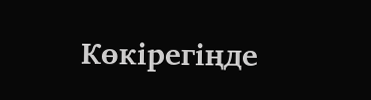Көкірегіңде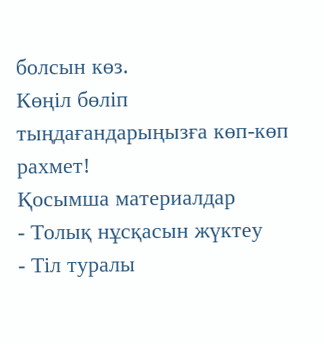болсын көз.
Көңіл бөліп тыңдағандарыңызға көп-көп рахмет!
Қосымша материалдар
- Толық нұсқасын жүктеу
- Тіл туралы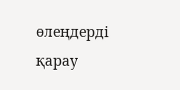өлеңдерді қарау